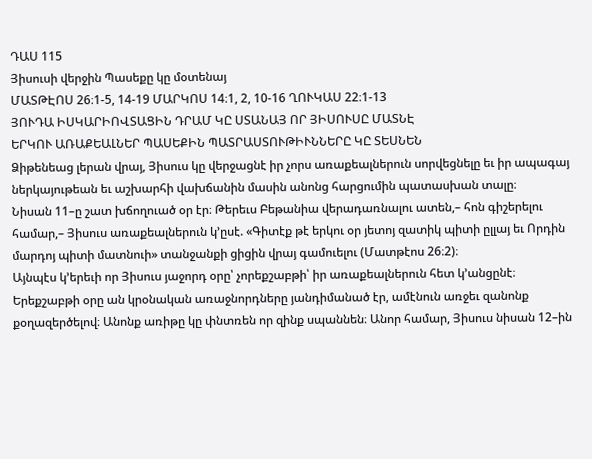ԴԱՍ 115
Յիսուսի վերջին Պասեքը կը մօտենայ
ՄԱՏԹԷՈՍ 26։1-5, 14-19 ՄԱՐԿՈՍ 14։1, 2, 10-16 ՂՈՒԿԱՍ 22։1-13
ՅՈՒԴԱ ԻՍԿԱՐԻՈՎՏԱՑԻՆ ԴՐԱՄ ԿԸ ՍՏԱՆԱՅ ՈՐ ՅԻՍՈՒՍԸ ՄԱՏՆԷ
ԵՐԿՈՒ ԱՌԱՔԵԱԼՆԵՐ ՊԱՍԵՔԻՆ ՊԱՏՐԱՍՏՈՒԹԻՒՆՆԵՐԸ ԿԸ ՏԵՍՆԵՆ
Ձիթենեաց լերան վրայ, Յիսուս կը վերջացնէ իր չորս առաքեալներուն սորվեցնելը եւ իր ապագայ ներկայութեան եւ աշխարհի վախճանին մասին անոնց հարցումին պատասխան տալը։
Նիսան 11–ը շատ խճողուած օր էր։ Թերեւս Բեթանիա վերադառնալու ատեն,– հոն գիշերելու համար,– Յիսուս առաքեալներուն կ’ըսէ. «Գիտէք թէ երկու օր յետոյ զատիկ պիտի ըլլայ եւ Որդին մարդոյ պիտի մատնուի» տանջանքի ցիցին վրայ գամուելու (Մատթէոս 26։2)։
Այնպէս կ’երեւի որ Յիսուս յաջորդ օրը՝ չորեքշաբթի՝ իր առաքեալներուն հետ կ’անցընէ։ Երեքշաբթի օրը ան կրօնական առաջնորդները յանդիմանած էր, ամէնուն առջեւ զանոնք քօղազերծելով։ Անոնք առիթը կը փնտռեն որ զինք սպաննեն։ Անոր համար, Յիսուս նիսան 12–ին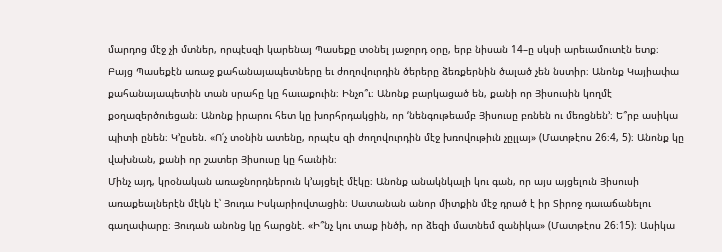մարդոց մէջ չի մտներ, որպէսզի կարենայ Պասեքը տօնել յաջորդ օրը, երբ նիսան 14–ը սկսի արեւամուտէն ետք։
Բայց Պասեքէն առաջ քահանայապետները եւ ժողովուրդին ծերերը ձեռքերնին ծալած չեն նստիր։ Անոնք Կայիափա քահանայապետին տան սրահը կը հաւաքուին։ Ինչո՞ւ։ Անոնք բարկացած են, քանի որ Յիսուսին կողմէ քօղազերծուեցան։ Անոնք իրարու հետ կը խորհրդակցին, որ ‘նենգութեամբ Յիսուսը բռնեն ու մեռցնեն’։ Ե՞րբ ասիկա պիտի ընեն։ Կ’ըսեն. «Ո՛չ տօնին ատենը, որպէս զի ժողովուրդին մէջ խռովութիւն չըլլայ» (Մատթէոս 26։4, 5)։ Անոնք կը վախնան, քանի որ շատեր Յիսուսը կը հաւնին։
Մինչ այդ, կրօնական առաջնորդներուն կ’այցելէ մէկը։ Անոնք անակնկալի կու գան, որ այս այցելուն Յիսուսի առաքեալներէն մէկն է՝ Յուդա Իսկարիովտացին։ Սատանան անոր միտքին մէջ դրած է իր Տիրոջ դաւաճանելու գաղափարը։ Յուդան անոնց կը հարցնէ. «Ի՞նչ կու տաք ինծի, որ ձեզի մատնեմ զանիկա» (Մատթէոս 26։15)։ Ասիկա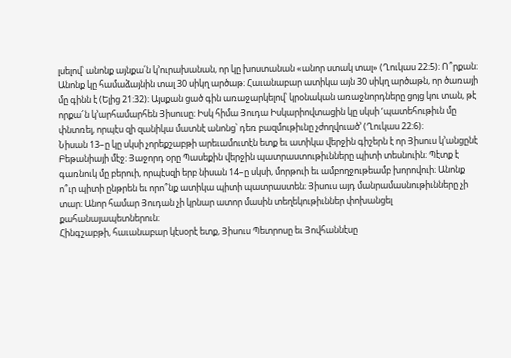լսելով՝ անոնք այնքա՛ն կ’ուրախանան, որ կը խոստանան «անոր ստակ տալ» (Ղուկաս 22։5)։ Ո՞րքան։ Անոնք կը համաձայնին տալ 30 սիկղ արծաթ։ Հաւանաբար ատիկա այն 30 սիկղ արծաթն, որ ծառայի մը գինն է (Ելից 21։32)։ Այսքան ցած գին առաջարկելով՝ կրօնական առաջնորդները ցոյց կու տան, թէ որքա՜ն կ’արհամարհեն Յիսուսը։ Իսկ հիմա Յուդա Իսկարիովտացին կը սկսի ‘պատեհութիւն մը փնտռել, որպէս զի զանիկա մատնէ անոնց՝ դեռ բազմութիւնը չժողվուած’ (Ղուկաս 22։6)։
Նիսան 13–ը կը սկսի չորեքշաբթի արեւամուտէն ետք եւ ատիկա վերջին գիշերն է որ Յիսուս կ’անցընէ Բեթանիայի մէջ։ Յաջորդ օրը Պասեքին վերջին պատրաստութիւնները պիտի տեսնուին։ Պէտք է գառնուկ մը բերուի, որպէսզի երբ նիսան 14–ը սկսի, մորթուի եւ ամբողջութեամբ խորովուի։ Անոնք ո՞ւր պիտի ընթրեն եւ որո՞նք ատիկա պիտի պատրաստեն։ Յիսուս այդ մանրամասնութիւնները չի տար։ Անոր համար Յուդան չի կրնար ատոր մասին տեղեկութիւններ փոխանցել քահանայապետներուն։
Հինգշաբթի, հաւանաբար կէսօրէ ետք, Յիսուս Պետրոսը եւ Յովհաննէսը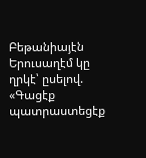Բեթանիայէն Երուսաղէմ կը ղրկէ՝ ըսելով. «Գացէք պատրաստեցէք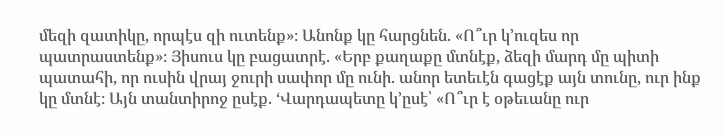մեզի զատիկը, որպէս զի ուտենք»։ Անոնք կը հարցնեն. «Ո՞ւր կ’ուզես որ պատրաստենք»։ Յիսուս կը բացատրէ. «Երբ քաղաքը մտնէք, ձեզի մարդ մը պիտի պատահի, որ ուսին վրայ ջուրի սափոր մը ունի. անոր ետեւէն գացէք այն տունը, ուր ինք կը մտնէ։ Այն տանտիրոջ ըսէք. ‘Վարդապետը կ’ըսէ՝ «Ո՞ւր է օթեւանը ուր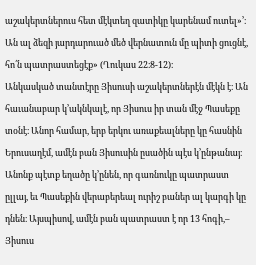աշակերտներուս հետ մէկտեղ զատիկը կարենամ ուտել»’։ Ան ալ ձեզի յարդարուած մեծ վերնատուն մը պիտի ցուցնէ, հո՛ն պատրաստեցէք» (Ղուկաս 22։8-12)։
Անկասկած տանտէրը Յիսուսի աշակերտներէն մէկն է։ Ան հաւանաբար կ’ակնկալէ, որ Յիսուս իր տան մէջ Պասեքը տօնէ։ Անոր համար, երբ երկու առաքեալները կը հասնին Երուսաղէմ, ամէն բան Յիսուսին ըսածին պէս կ’ընթանայ։ Անոնք պէտք եղածը կ’ընեն, որ գառնուկը պատրաստ ըլլայ, եւ Պասեքին վերաբերեալ ուրիշ բաներ ալ կարգի կը դնեն։ Այսպիսով, ամէն բան պատրաստ է որ 13 հոգի,– Յիսուս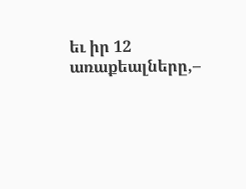եւ իր 12 առաքեալները,–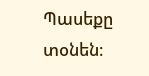Պասեքը տօնեն։